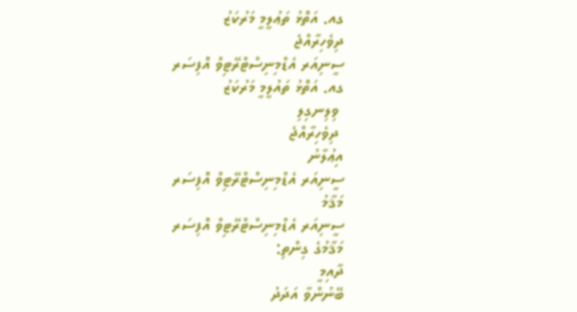ގއ. އަތޮޅު ތަޢުލީމީ މަރުކަޒު
ދިވެހިރާއްޖެ
ސީނިއަރ އެޑްމިނިސްޓްރޭޓިވް އޮފިސަރ
ގއ. އަތޮޅު ތައުލީމީ މަރުކަޒު
 ވިލިނގިލި
 ދިވެހިރާއްޖެ
އިޢުލާނު
ސީނިއަރ އެޑްމިނިސްޓްރޭޓިވް އޮފިސަރ
މަޤާމު
ސީނިއަރ އެޑްމިނިސްޓްރޭޓިވް އޮފިސަރ
މަޤާމުގެ ގިންތި:
ދާއިމީ
ބޭނުންވާ އަދަދު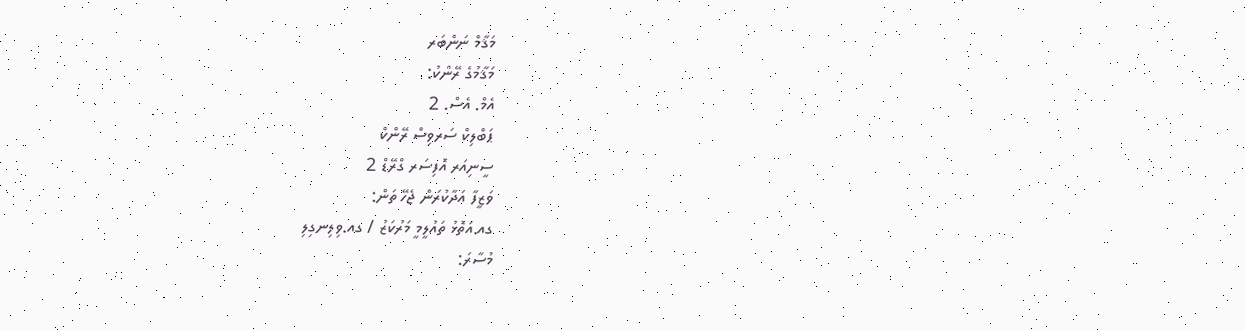މަޤާމް ނަންބަރ
މަޤާމުގެ ރޭންކު:
އެމް. އެސް. 2
ޕަބްލިކް ސަރވިސް ރޭންކް
ސީނިއަރ އޮފިސަރ ގްރޭޑް 2
ވަޒީފާ އަދާކުރަން ޖެހޭ ތަން:
ގއ.އަތޮޅު ތައުލީމީ މަރުކަޒު / ގއ.ވިލިނގިލި
މުސާރަ: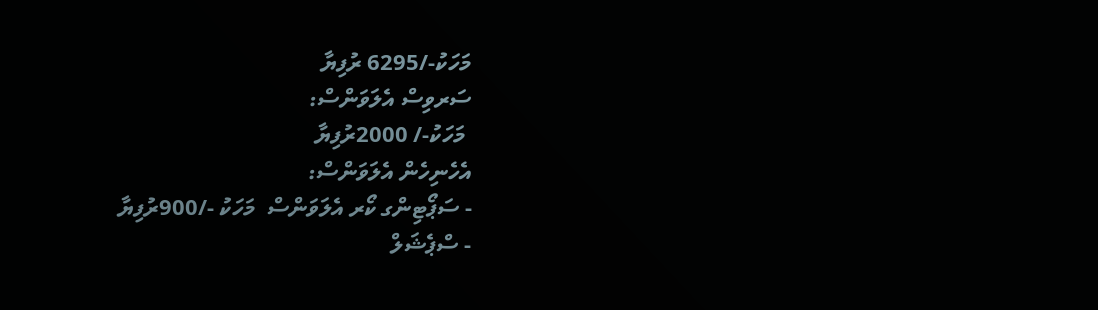މަހަކު-/6295 ރުފިޔާ
ސަރވިސް އެލަވަންސް:
 މަހަކު-/ 2000ރުފިޔާ
އެހެނިހެން އެލަވަންސް:
- ސަޕޯޓިންގ ކޯރ އެލަވަންސް  މަހަކު -/900ރުފިޔާ
- ސްޕެޝަލް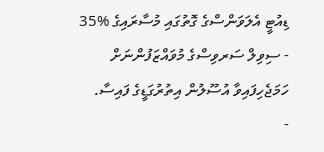ޑިއުޓީ އެލަވަންސްގެ ގޮތުގައި މުސާރައިގެ %35
- ސިވިލް ސަރވިސްގެ މުވައްޒަފުންނަށް ހަމަޖެހިފައިވާ އުސޫލުން އިތުރުގަޑީގެ ފައިސާ.
-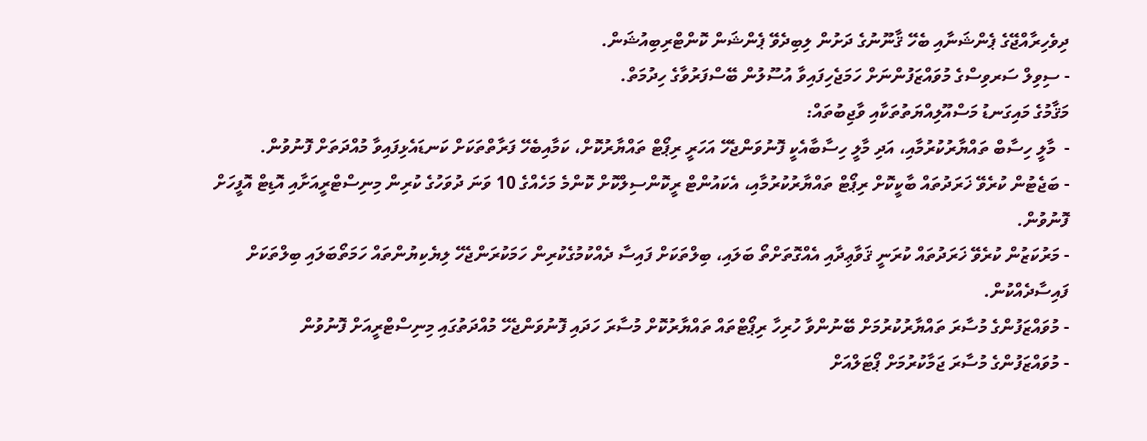ދިވެހިރާއްޖޭގެ ޕެންޝަނާއި ބެހޭ ޤާނޫނުގެ ދަށުން ލިބިދެވޭ ޕެންޝަން ކޮންޓްރިބިއުޝަން.
- ސިވިލް ސަރވިސްގެ މުވައްޒަފުންނަށް ހަމަޖެހިފައިވާ އުސޫލުން ބޭސްފަރުވާގެ ހިދުމަތް.
މަޤާމުގެ މައިގަނޑު މަސްއޫލިއްޔަތުތަކާއި ވާޖިބުތައް:
-  މާލީ ހިސާބް ތައްޔާރުކުރުމާއި، އަދި މާލީ ހިސާބާއެކީ ފޮނުވަންޖެހޭ އަހަރީ ރިޕޯޓް ތައްޔާރުކޮށް، ކަމާއިބެހޭ ފަރާތްތަކަށް ކަނޑައެޅިފައިވާ މުއްދަތަށް ފޮނުވުން.
- ބަޖެޓުން ކުރެވޭ ޚަރަދުތައް ބާކީކޮށް ރިޕޯޓް ތައްޔާރުކުރުމާއި، އެކައުންޓް ރީކޮންސިލްކޮށް ކޮންމެ މަހެއްގެ 10 ވަނަ ދުވަހުގެ ކުރިން މިނިސްޓްރީއަށާއި އޮޑިޓް އޮފީހަށް ފޮނުވުން.
- މަރުކަޒުން ކުރެވޭ ޚަރަދުތައް ކުރަނީ ޤަވާޢިދާއި އެއްގޮތަށްތޯ ބަލައި، ބިލްތަކަށް ފައިސާ ދެއްކުމުގެކުރިން ހަމަކުރަންޖެހޭ ލިޔެކިޔުންތައް ހަމަތޯބަލައި ބިލްތަކަށް ފައިސާދެއްކުން.
- މުވައްޒަފުންގެ މުސާރަ ތައްޔާރުކުރުމަށް ބޭނުންވާ ހުރިހާ ރިޕޯޓްތައް ތައްޔާރުކޮށް މުސާރަ ހަދައި ފޮނުވަންޖެހޭ މުއްދަތުގައި މިނިސްޓްރީއަށް ފޮނުވުން
- މުވައްޒަފުންގެ މުސާރަ ޖަމާކުރުމަށް ޕޯޓަލްއަށް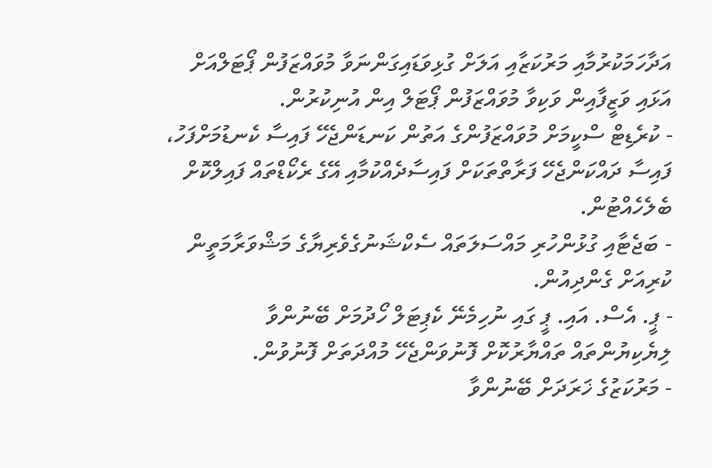އަދާހަމަކުރުމާއި މަރުކަޒާއި އަލަށް ގުޅިވަޑައިގަންނަވާ މުވައްޒަފުން ޕޯޓަލްއަށް އަޅައި ވަޒީފާއިން ވަކިވާ މުވައްޒަފުން ޕޯޓަލް އިން އުނިކުރުން.
- ކުރެޑިޓް ސްކީމަށް މުވައްޒަފުންގެ އަތުން ކަނޑަންޖެހޭ ފައިސާ ކެނޑުމަށްފަހު، ފައިސާ ދައްކަންޖެހޭ ފަރާތްތަކަށް ފައިސާދެއްކުމާއި އޭގެ ރެކޯޑްތައް ފައިލްކޮށް ބެލެހެއްޓުން.
- ބަޖެޓާއި ގުޅުންހުރި މައްސަލަތައް ސެކްޝަނުގެވެރިޔާގެ މަޝްވަރާމަތީން ކުރިއަށް ގެންދިއުން.
- ޕީ. އެސް. އައި. ޕީ ގައި ނުހިމެނޭ ކެޕިޓަލް ހޯދުމަށް ބޭނުންވާ ލިޔެކިޔުންތައް ތައްޔާރުކޮށް ފޮނުވަންޖެހޭ މުއްދަތަށް ފޮނުވުން.
- މަރުކަޒުގެ ޚަރަދަށް ބޭނުންވާ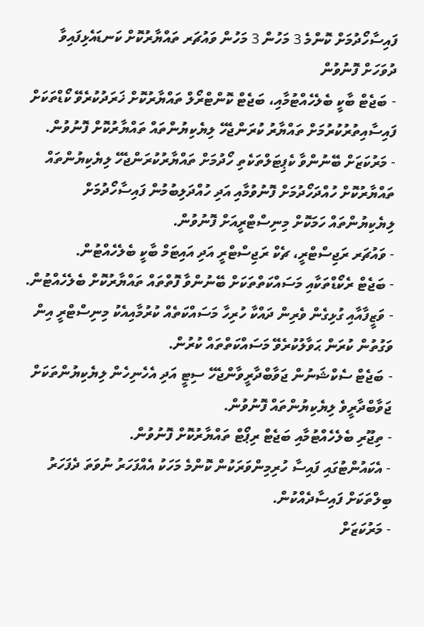ފައިސާހޯދުމަށް ކޮންމެ 3 މަހުން 3 މަހުން ވައުޗަރ ތައްޔާރުކޮށް ކަނޑައެޅިފައިވާ ދުވަހަށް ފޮނުވުން
- ބަޖެޓް ބާކީ ބެލެހެއްޓުމާއި، ބަޖެޓް ކޮންޓްރޯލް ތައްޔާރުކޮށް ޚަރަދުކުރެވޭ ކޯޑްތަކަށް ފައިސާއިތުރުކުރުމަށް ތައްޔާރު ކުރަންޖެހޭ ލިޔެކިޔުންތައް ތައްޔާރުކޮށް ފޮނުވުން.
- މަރުކަޒަށް ބޭނުންވާ ކެޕިޓަލްތަކެތި ހޯދުމަށް ތައްޔާރުކުރަންޖެހޭ ލިޔެކިޔުންތައް ތައްޔާރުކޮށް ހުއްދަހޯދުމަށް ފޮނުވުމާއި އަދި ހުއްދަލިބުމުން ފައިސާހޯދުމަށް ލިޔެކިޔުންތައް ހަމަކޮށް މިނިސްޓްރީއަށް ފޮނުވުން.
- ވައުޗަރ ރަޖިސްޓްރީ، ޗެކް ރަޖިސްޓްރީ އަދި އައިޓަމް ބާކީ ބެލެހެއްޓުން.
- ބަޖެޓް ރެކޯޑްތަކާއި މަސައްކަތްތަކަށް ބޭނުންވާ ފޮތްތައް ތައްޔާރުކޮށް ބެލެހެއްޓުން.
- ވަޒީފާއާއި ގުޅިގެން ވެރިން ދައްކާ ހުރިހާ މަސައްކަތެއް ކުރުމާއިއެކު މިނިސްޓްރީ އިން ވަގުތުން ކުރަން ޙަވާލުކުރެވޭ މަސައްކަތްތައް ކުރުން.
- ބަޖެޓް ސެކްޝަނުން ޖަވާބްދާރީވާންޖެހޭ ސިޓީ އަދި އެހެނިހެން ލިޔެކިޔުންތަކަށް ޖަވާބްދާރީވެ ލިޔެކިޔުންތައް ފޮނުވުން.
- ތިޖޫރި ބެލެހެއްޓުމާއި ބަޖެޓް ރިޕޯޓް ތައްޔާރުކޮށް ފޮނުވުން.
- އެކައުންޓުގައި ފައިސާ ހުރިމިންވަރަކުން ކޮންމެ މަހަކު އެއްފަހަރު ނުވަތަ ދެފަހަރު ބިލްތަކަށް ފައިސާދެއްކުން.
- މަރުކަޒަށް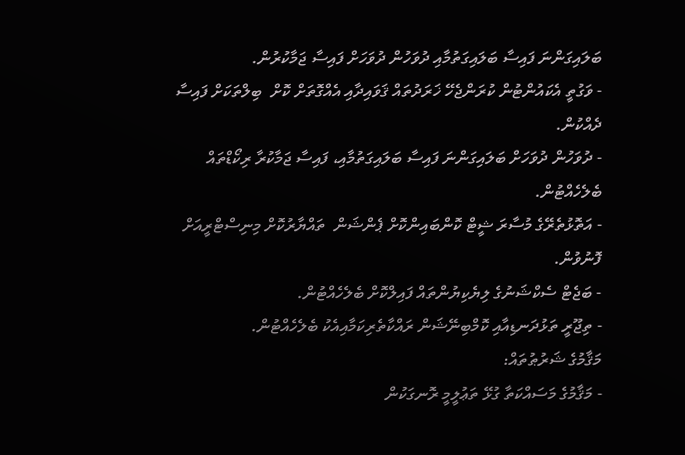ބަލައިގަންނަ ފައިސާ ބަލައިގަތުމާއި ދުވަހުން ދުވަހަށް ފައިސާ ޖަމާކުރުން.
- ވަގުތީ އެކައުންޓުން ކުރަންޖެހޭ ޚަރަދުތައް ޤަވައިދާއި އެއްގޮތަށް ކޮށް  ބިލްތަކަށް ފައިސާ ދެއްކުން.
- ދުވަހުން ދުވަހަށް ބަލައިގަންނަ ފައިސާ ބަލައިގަތުމާއި، ފައިސާ ޖަމާކުރާ ރިކޯޑްތައް ބެލެހެއްޓުން.
- އަތޮޅުތެރޭގެ މުސާރަ ޝީޓް ކޮންބައިންކޮށް ޕެންޝަން  ތައްޔާރުކޮށް މިނިސްޓްރީއަށް ފޮނުވުން.
- ބަޖެޓް ސެކްޝަނުގެ ލިޔެކިޔުންތައް ފައިލްކޮށް ބެލެހެއްޓުން.
- ތިޖޫރީ ތަޅުދަނޑިއާއި ކޮމްބިނޭޝަން ރައްކާތެރިކަމާއިއެކު ބެލެހެއްޓުން.
މަޤާމުގެ ޝަރުޠުތައް:
- މަޤާމުގެ މަސައްކަތާ ގުޅޭ ތަޢުލީމީ ރޮނގަކުން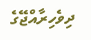ދިވެހިރާއްޖޭގެ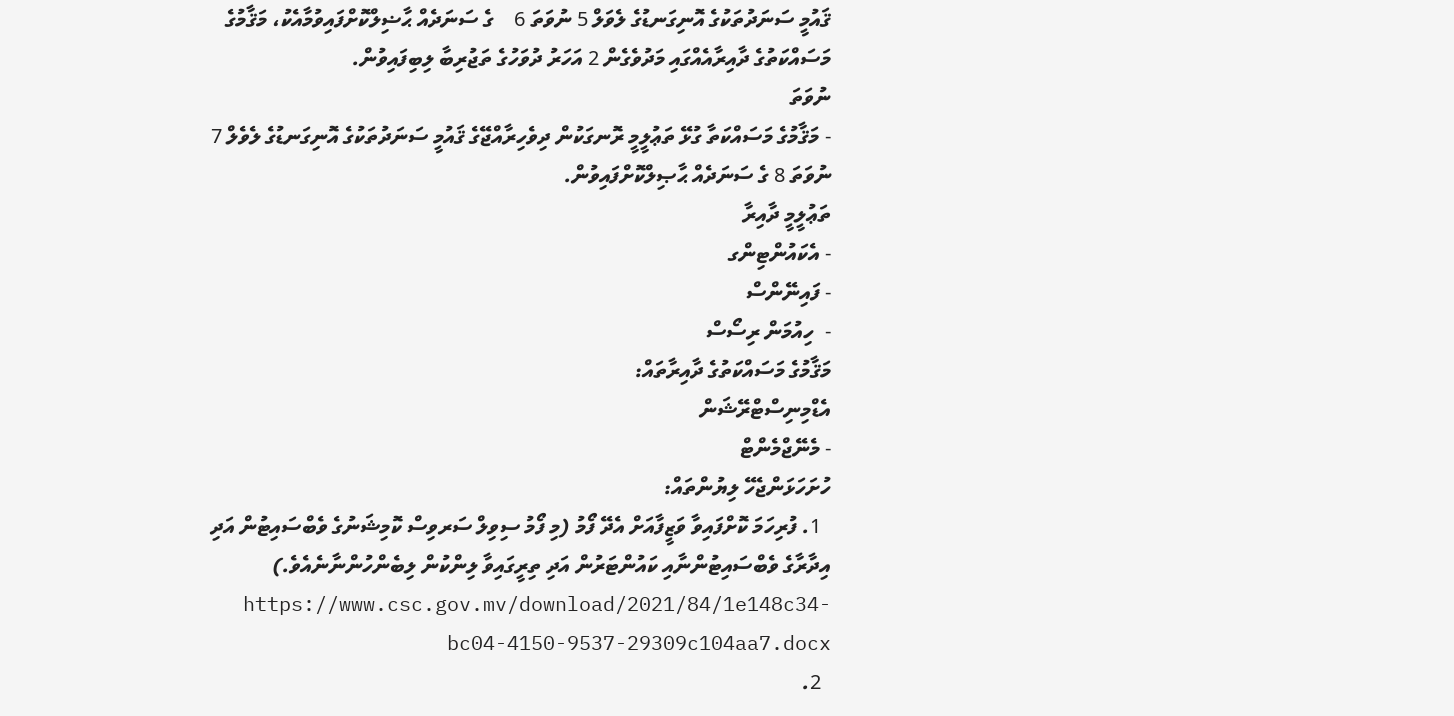ޤައުމީ ސަނަދުތަކުގެ އޮނިގަނޑުގެ ލެވަލް 5 ނުވަތަ 6    ގެ ސަނަދެއް ޙާޟިލްކޮށްފައިވުމާއެކު، މަޤާމުގެ މަސައްކަތުގެ ދާއިރާއެއްގައި މަދުވެގެން 2 އަހަރު ދުވަހުގެ ތަޖުރިބާ ލިބިފައިވުން.
ނުވަތަ
- މަޤާމުގެ މަސައްކަތާ ގުޅޭ ތަޢުލީމީ ރޮނގަކުން ދިވެހިރާއްޖޭގެ ޤައުމީ ސަނަދުތަކުގެ އޮނިގަނޑުގެ ލެވެލް 7 ނުވަތަ 8 ގެ ސަނަދެއް ޙާޞިލްކޮށްފައިވުން.
ތަޢުލީމީ ދާއިރާ
- އެކައުންޓިންގ
- ފައިނޭންސް
-  ހިއުމަން ރިސޯސް
މަޤާމުގެ މަސައްކަތުގެ ދާއިރާތައް:
އެޑްމިނިސްޓްރޭޝަން
- މެނޭޖްމެންޓް
ހުށަހަޅަންޖެހޭ ލިޔުންތައް:
  1. ފުރިހަމަ ކޮށްފައިވާ ވަޒީފާއަށް އެދޭ ފޯމު (މި ފޯމު ސިވިލް ސަރވިސް ކޮމިޝަނުގެ ވެބްސައިޓުން އަދި އިދާރާގެ ވެބްސައިޓުންނާއި ކައުންޓަރުން އަދި ތިރީގައިވާ ލިންކުން ލިބެންހުންނާނެއެވެ.)  https://www.csc.gov.mv/download/2021/84/1e148c34-bc04-4150-9537-29309c104aa7.docx
  2.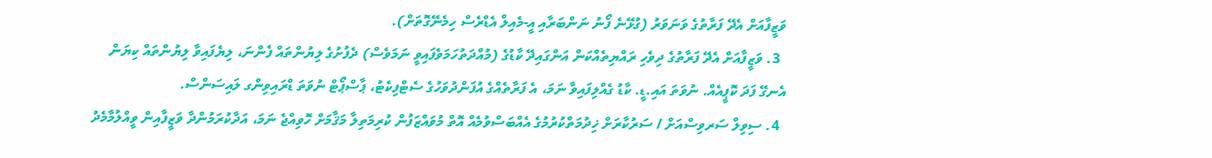ވަޒީފާއަށް އެދޭ ފަރާތުގެ ވަނަވަރު (ގުޅޭނެ ފޯނު ނަންބަރާއި އީ-މެއިލް އެޑްރެސް ހިމެނޭގޮތަށް).
  3. ވަޒީފާއަށް އެދޭ ފަރާތުގެ ދިވެހި ރައްޔިތެއްކަން އަންގައިދޭ ކާޑުގެ (މުއްދަތުހަމަވެފައިވީ ނަމަވެސް) ދެފުށުގެ ލިޔުންތައް ފެންނަ، ލިޔެފައިވާ ލިޔުންތައް ކިޔަން އެނގޭ ފަދަ ކޮޕީއެއް. ނުވަތަ އައި.ޑީ. ކާޑު ގެއްލިފައިވާ ނަމަ، އެ ފަރާތެއްގެ އުފަންދުވަހުގެ ސެޓްފިކެޓު، ޕާސްޕޯޓް ނުވަތަ ޑްރައިވިންގ ލައިސަންސް.
  4. ސިވިލް ސަރވިސްއަށް / ސަރުކާރަށް ޚިދުމަތްކުރުމުގެ އެއްބަސްވުމެއް އޮތް މުވައްޒަފުން ކުރިމަތިލާ މަޤާމަށް ހޮވިއްޖެ ނަމަ، އަދާކުރަމުންދާ ވަޒީފާއިން ވީއްލުމާމެދު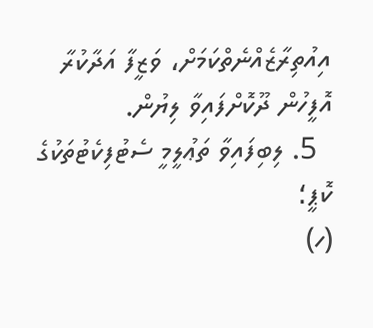އިއުތިރާޒެއްނެތްކަމަށް، ވަޒީފާ އަދާކުރާ އޮފީހުން ދޫކޮށްފައިވާ ލިޔުން.
  5. ލިބިފައިވާ ތަޢުލީމީ ސެޓުފިކެޓުތަކުގެ ކޮޕީ؛
(ހ)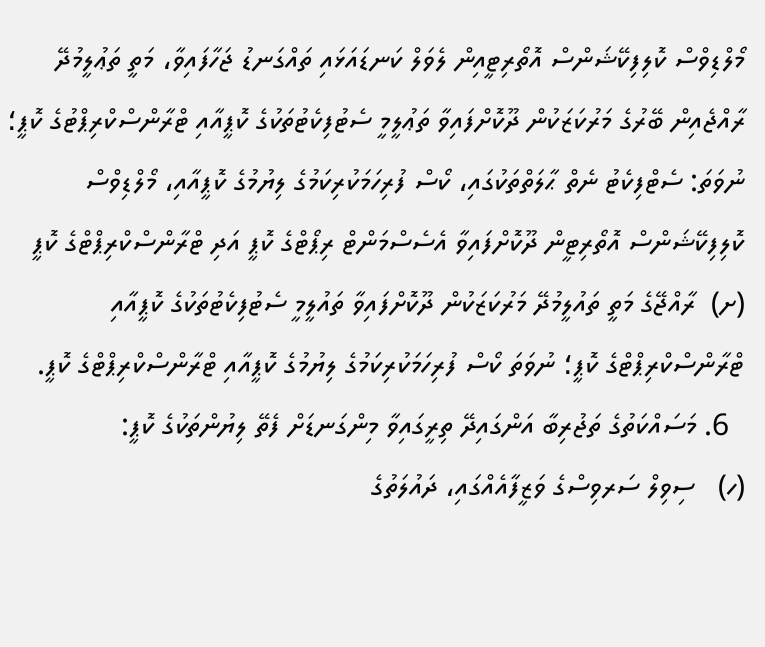މޯލްޑިވްސް ކޮލިފިކޭޝަންސް އޮތޯރިޓީއިން ލެވަލް ކަނޑައަޅައި ތައްގަނޑު ޖަހާފައިވާ، މަތީ ތަޢުލީމުދޭ ރާއްޖެއިން ބޭރުގެ މަރުކަޒަކުން ދޫކޮށްފައިވާ ތަޢުލީމީ ސެޓުފިކެޓުތަކުގެ ކޮޕީއާއި ޓްރާންސްކްރިޕްޓުގެ ކޮޕީ؛ ނުވަތަ: ސެޓްފިކެޓު ނެތް ޙާލަތްތަކުގައި، ކޯސް ފުރިހަމަކުރިކަމުގެ ލިޔުމުގެ ކޮޕީއާއި، މޯލްޑިވްސް ކޮލިފިކޭޝަންސް އޮތޯރިޓީން ދޫކޮށްފައިވާ އެސެސްމަންޓް ރިޕޯޓްގެ ކޮޕީ އަދި ޓްރާންސްކްރިޕްޓްގެ ކޮޕީ
(ށ)  ރާއްޖޭގެ މަތީ ތައުލީމުދޭ މަރުކަޒަކުން ދޫކޮށްފައިވާ ތައުލީމީ ސެޓުފިކެޓުތަކުގެ ކޮޕީއާއި ޓްރާންސްކްރިޕްޓްގެ ކޮޕީ؛ ނުވަތަ ކޯސް ފުރިހަމަކުރިކަމުގެ ލިޔުމުގެ ކޮޕީއާއި ޓްރާންސްކްރިޕްޓްގެ ކޮޕީ.
  6. މަސައްކަތުގެ ތަޖުރިބާ އަންގައިދޭ ތިރީގައިވާ މިންގަނޑަށް ފެތޭ ލިޔުންތަކުގެ ކޮޕީ:
(ހ)   ސިވިލް ސަރވިސްގެ ވަޒީފާއެއްގައި، ދައުލަތުގެ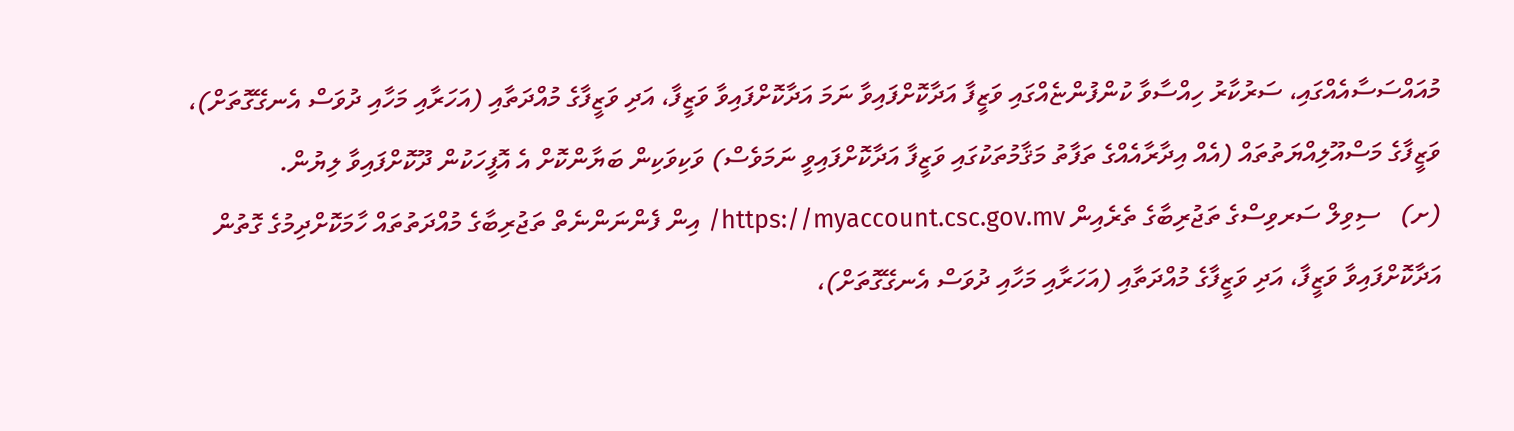މުއައްސަސާއެއްގައި، ސަރުކާރު ހިއްސާވާ ކުންފުންޏެއްގައި ވަޒީފާ އަދާކޮށްފައިވާ ނަމަ އަދާކޮށްފައިވާ ވަޒީފާ، އަދި ވަޒީފާގެ މުއްދަތާއި (އަހަރާއި މަހާއި ދުވަސް އެނގޭގޮތަށް)، ވަޒީފާގެ މަސްއޫލިއްޔަތުތައް (އެއް އިދާރާއެއްގެ ތަފާތު މަޤާމުތަކުގައި ވަޒީފާ އަދާކޮށްފައިވީ ނަމަވެސް) ވަކިވަކިން ބަޔާންކޮށް އެ އޮފީހަކުން ދޫކޮށްފައިވާ ލިޔުން.
(ށ)   ސިވިލް ސަރވިސްގެ ތަޖުރިބާގެ ތެރެއިން https://myaccount.csc.gov.mv/ އިން ފެންނަންނެތް ތަޖުރިބާގެ މުއްދަތުތައް ހާމަކޮށްދިމުގެ ގޮތުން އަދާކޮށްފައިވާ ވަޒީފާ، އަދި ވަޒީފާގެ މުއްދަތާއި (އަހަރާއި މަހާއި ދުވަސް އެނގޭގޮތަށް)،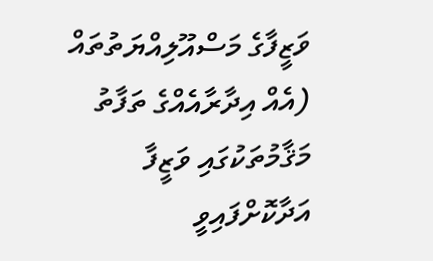ވަޒީފާގެ މަސްއޫލިއްޔަތުތައް (އެއް އިދާރާއެއްގެ ތަފާތު މަޤާމުތަކުގައި ވަޒީފާ އަދާކޮށްފައިވީ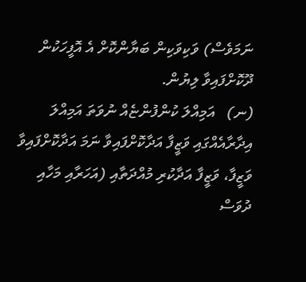ނަމަވެސް) ވަކިވަކިން ބަޔާންކޮށް އެ އޮފީހަކުން ދޫކޮށްފައިވާ ލިޔުން.
(ނ)   އަމިއްލަ ކުންފުންޏެއް ނުވަތަ އަމިއްލަ އިދާރާއެއްގައި ވަޒީފާ އަދާކޮށްފައިވާ ނަމަ އަދާކޮށްފައިވާ ވަޒީފާ، ވަޒީފާ އަދާކުރި މުއްދަތާއި (އަހަރާއި މަހާއި ދުވަސް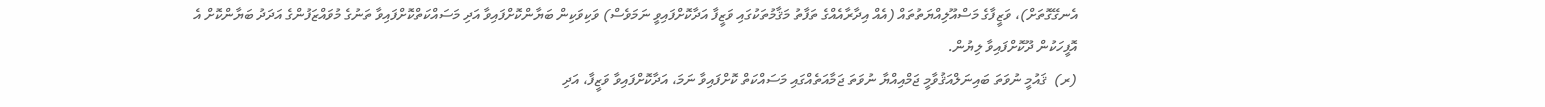އެނގޭގޮތަށް)، ވަޒީފާގެ މަސްއޫލިއްޔަތުތައް (އެއް އިދާރާއެއްގެ ތަފާތު މަޤާމުތަކުގައި ވަޒީފާ އަދާކޮށްފައިވީ ނަމަވެސް) ވަކިވަކިން ބަޔާންކޮށްފައިވާ އަދި މަސައްކަތްކޮށްފައިވާ ތަނުގެ މުވައްޒަފުންގެ އަދަދު ބަޔާންކޮށް އެ އޮފީހަކުން ދޫކޮށްފައިވާ ލިޔުން.
(ރ)  ޤައުމީ ނުވަތަ ބައިނަލްއަޤުވާމީ ޖަމްއިއްޔާ ނުވަތަ ޖަމާއަތެއްގައި މަސައްކަތް ކޮށްފައިވާ ނަމަ، އަދާކޮށްފައިވާ ވަޒީފާ، އަދި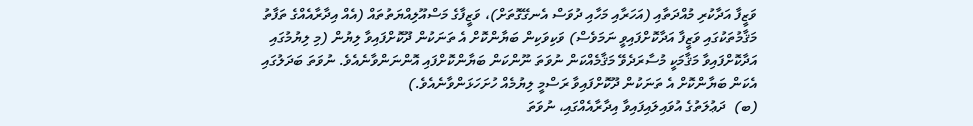ވަޒީފާ އަދާކުރި މުއްދަތާއި (އަހަރާއި މަހާއި ދުވަސް އެނގޭގޮތަށް)، ވަޒީފާގެ މަސްއޫލިއްޔަތުތައް (އެއް އިދާރާއެއްގެ ތަފާތު މަޤާމުތަކުގައި ވަޒީފާ އަދާކޮށްފައިވީ ނަމަވެސް) ވަކިވަކިން ބަޔާންކޮށް އެ ތަނަކުން ދޫކޮށްފައިވާ ލިޔުން (މި ލިޔުމުގައި އަދާކޮށްފައިވާ މަޤާމަކީ މުސާރަދެވޭ މަޤާމެއްކަން ނުވަތަ ނޫންކަން ބަޔާންކޮށްފައި އޮންނަންވާނެއެވެ. ނުވަތަ ބަދަލުގައި އެކަން ބަޔާންކޮށް އެ ތަނަކުން ދޫކޮށްފައިވާ ރަސްމީ ލިޔުމެއް ހުށަހަޅަންވާނެއެވެ.)
(ބ)  ދަޢުލަތުގެ އުވައިލައިފައިވާ އިދާރާއެއްގައި، ނުވަތަ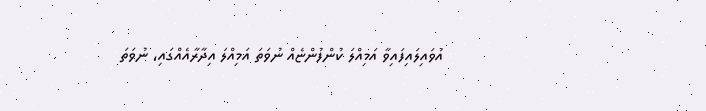އުވައިލައިފައިވާ އަމިއްލަ ކުންފުންޏެއް ނުވަތަ އަމިއްލަ އިދާރާއެއްގައި، ނުވަތަ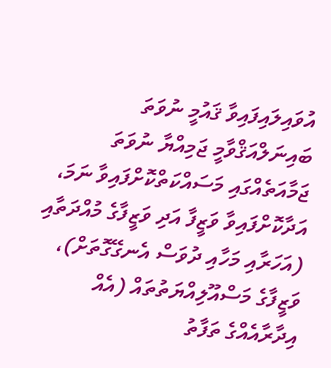އުވައިލައިފައިވާ ޤައުމީ ނުވަތަ ބައިނަލްއަޤްވާމީ ޖަމިއްޔާ ނުވަތަ ޖަމާއަތެއްގައި މަސައްކަތްކޮށްފައިވާ ނަމަ، އަދާކޮށްފައިވާ ވަޒީފާ އަދި ވަޒީފާގެ މުއްދަތާއި (އަހަރާއި މަހާއި ދުވަސް އެނގޭގޮތަށް)، ވަޒީފާގެ މަސްއޫލިއްޔަތުތައް (އެއް އިދާރާއެއްގެ ތަފާތު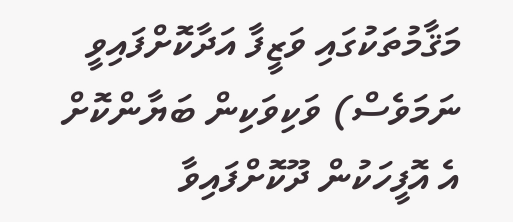މަޤާމުތަކުގައި ވަޒީފާ އަދާކޮށްފައިވީ ނަމަވެސް) ވަކިވަކިން ބަޔާންކޮށް އެ އޮފީހަކުން ދޫކޮށްފައިވާ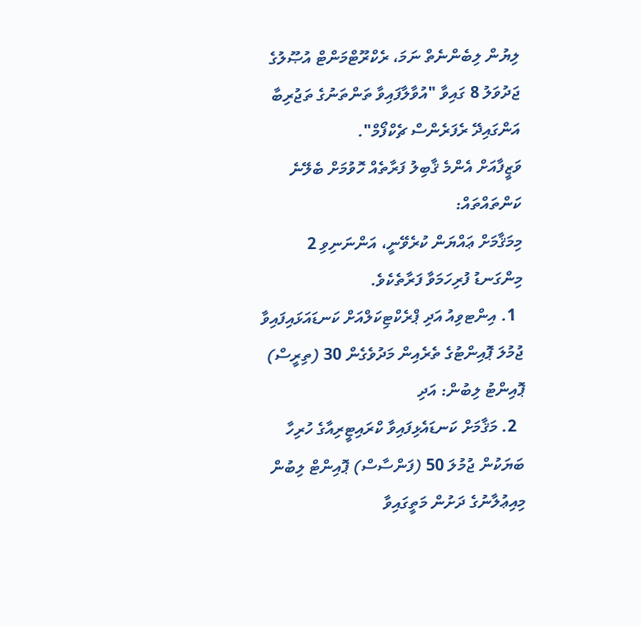ލިޔުން ލިބެންނެތް ނަމަ، ރެކްރޫޓްމަންޓް އުޞޫލުގެ ޖަދުވަލު 8 ގައިވާ "އުވާލާފައިވާ ތަންތަނުގެ ތަޖުރިބާ އަންގައިދޭ ރެފަރެންސް ޗެކްފޯމް".
ވަޒީފާއަށް އެންމެ ޤާބިލު ފަރާތެއް ހޮވުމަށް ބެލޭނެ ކަންތައްތައް:
މިމަޤާމަށް ޢައްޔަން ކުރެވޭނީ، އަންނަނިވި 2 މިންގަނޑު ފުރިހަމަވާ ފަރާތެކެވެ.
  1. އިންޓވިއު އަދި ޕްރެކްޓިކަލްއަށް ކަނޑައަޅައިފައިވާ ޖުމުލަ ޕޮއިންޓުގެ ތެރެއިން މަދުވެގެން 30 (ތިރީސް) ޕޮއިންޓު ލިބުން: އަދި
  2. މަޤާމަށް ކަނޑައެޅިފައިވާ ކްރައިޓީރިއާގެ ހުރިހާ ބަޔަކުން ޖުމުލަ 50 (ފަންސާސް) ޕޮއިންޓް ލިބުން
މިއިޢުލާނުގެ ދަށުން މަތީގައިވާ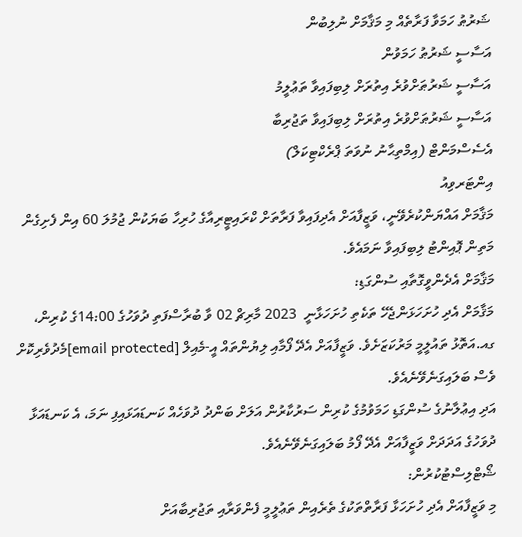ޝަރުޠު ހަމަވާ ފަރާތެއް މި މަޤާމަށް ނުލިބުން
އަސާސީ ޝަރުޠު ހަމަވުން
އަސާސީ ޝަރުޠަށްވުރެ އިތުރަށް ލިބިފައިވާ ތަޢުލީމު
އަސާސީ ޝަރުޠަށްވުރެ އިތުރަށް ލިބިފައިވާ ތަޖުރިބާ
އެސެސްމަންޓް (އިމްތިޙާނު ނުވަތަ ޕްރެކްޓިކަލް)
އިންޓަރވިއު
މަޤާމަށް އައްޔަންކުރެވޭނީ، ވަޒީފާއަށް އެދިފައިވާ ފަރާތަށް ކްރައިޓީރިއާގެ ހުރިހާ ބަޔަކުން ޖުމުލަ 60 އިން ފެށިގެން މަތިން ޕޮއިންޓު ލިބިފައިވާ ނަމައެވެ.
މަޤާމަށް އެދެންވީގޮތާއި ސުންގަޑި:
މަޤާމަށް އެދި ހުށަހަޅަންޖެހޭ ތަކެތި ހުށަހަޅާނީ  2023 މާރިޗް 02 ވާ ބުރާސްފަތި ދުވަހުގެ 14:00ގެ ކުރިން، ގއ.އަތޮޅު ތައުލީމީ މަރުކަޒަށެވެ. ވަޒީފާއަށް އެދޭ ފޯމާއި ލިޔުންތައް އީ-މެއިލް [email protected]މެދުވެރިކޮށް ވެސް ބަލައިގަނެވޭނެއެވެ.
އަދި އިޢުލާނުގެ ސުންގަޑި ހަމަވުމުގެ ކުރިން ސަރުކާރުން އަލަށް ބަންދު ދުވަހެއް ކަނޑައަޅައިފި ނަމަ، އެ ކަނޑައަޅާ ދުވަހުގެ އަދަދަށް ވަޒީފާއަށް އެދޭ ފޯމު ބަލައިގަނެވޭނެއެވެ.
ޝޯޓްލިސްޓުކުރުން:
މި ވަޒީފާއަށް އެދި ހުށަހަޅާ ފަރާތްތަކުގެ ތެރެއިން ތަޢުލީމީ ފެންވަރާއި ތަޖުރިބާއަށް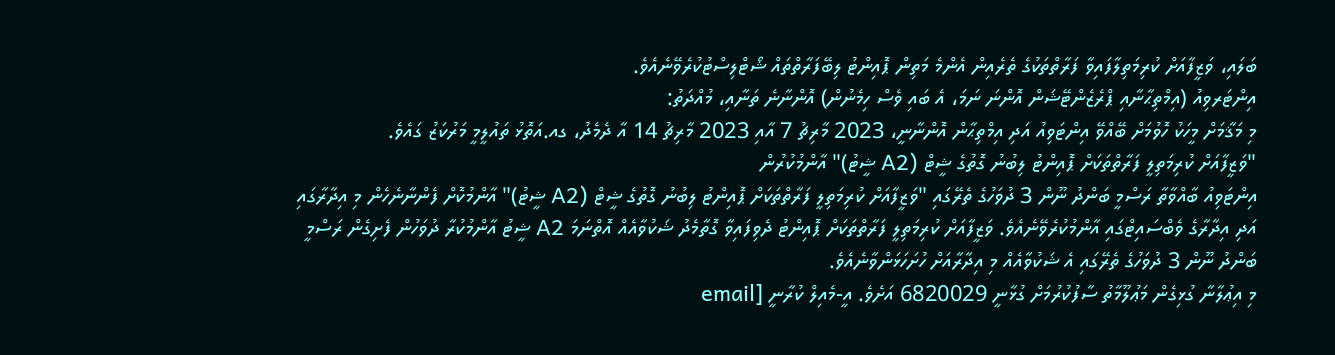ބަލައި، ވަޒީފާއަށް ކުރިމަތިލާފައިވާ ފަރާތްތަކުގެ ތެރެއިން އެންމެ މަތިން ޕޮއިންޓު ލިބޭފަރާތްތައް ޝޯޓްލިސްޓުކުރެވޭނެއެވެ.
އިންޓަރވިއު (އިމްތިޙާނާއި ޕްރެޒެންޓޭޝަން އޮންނަ ނަމަ، އެ ބައި ވެސް ހިމެނުން) އޮންނާނެ ތަނާއި، މުއްދަތު:
މި މަޤާމަށް މީހަކު ހޮވުމަށް ބޭއްވޭ އިންޓަވިއު އަދި އިމްތިޙާން އޮންނާނީ، 2023 މާރިޗު 7 އާއި 2023 މާރިޗު 14 އާ ދެމެދު، ގއ.އަތޮޅު ތައުލީމީ މަރުކަޒު ގައެވެ.
"ވަޒީފާއަށް ކުރިމަތިލީ ފަރާތްތަކަށް ޕޮއިންޓު ލިބުނު ގޮތުގެ ޝީޓް (A2 ޝީޓު)" އާންމުކުރުން
އިންޓަވިއު ބާއްވާތާ ރަސްމީ ބަންދު ނޫން 3 ދުވަހުގެ ތެރޭގައި "ވަޒީފާއަށް ކުރިމަތިލީ ފަރާތްތަކަށް ޕޮއިންޓު ލިބުނު ގޮތުގެ ޝީޓް (A2 ޝީޓު)" އާންމުކޮށް ފެންނާނެހެން މި އިދާރާގައި އަދި އިދާރާގެ ވެބްސައިޓްގައި އާންމުކުރެވޭނެއެވެ. ވަޒީފާއަށް ކުރިމަތިލީ ފަރާތްތަކަށް ޕޮއިންޓު ދެވިފައިވާ ގޮތާމެދު ޝަކުވާއެއް އޮތްނަމަ A2 ޝީޓު އާންމުކުރާ ދުވަހުން ފެށިގެން ރަސްމީ ބަންދު ނޫން 3 ދުވަހުގެ ތެރޭގައި އެ ޝަކުވާއެއް މި އިދާރާއަށް ހުށަހަޅަންވާނެއެވެ.
މި އިޢުލާނާ ގުޅިގެން މަޢުލޫމާތު ސާފުކުރުމަށް ގުޅާނީ 6820029 އަށެވެ. އީ-މެއިލް ކުރާނީ [email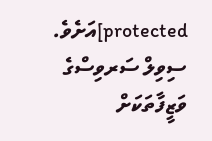protected]އަށެވެ.
ސިވިލް ސަރވިސްގެ ވަޒީފާތަކަށް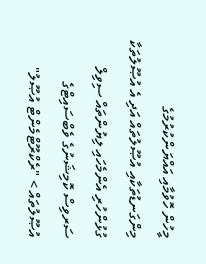މީހުން ހޮވުމާއި އައްޔަންކުރުމުގެ މިންގަނޑުތަކާއި އުޞޫލުތައް އަދި އެ އުޞޫލުތަކާ ގުޅުންހުރި އެންމެހައި ލިޔުންތައް ސިވިލް ސަރވިސް ކޮމިޝަނުގެ ވެބްސައިޓްގެ އުޞޫލުތައް > "ރެކްރޫޓްމެންޓް އުޞޫލު"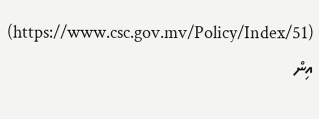(https://www.csc.gov.mv/Policy/Index/51) އިން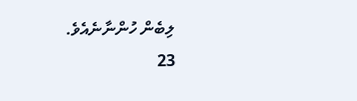ލިބެން ހުންނާނެއެވެ.
23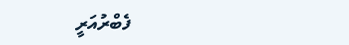ފެބްރުއަރީ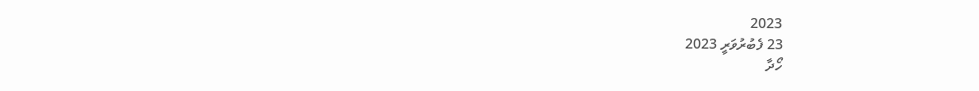2023
23 ފެބުރުވަރީ 2023
ހޯދާ